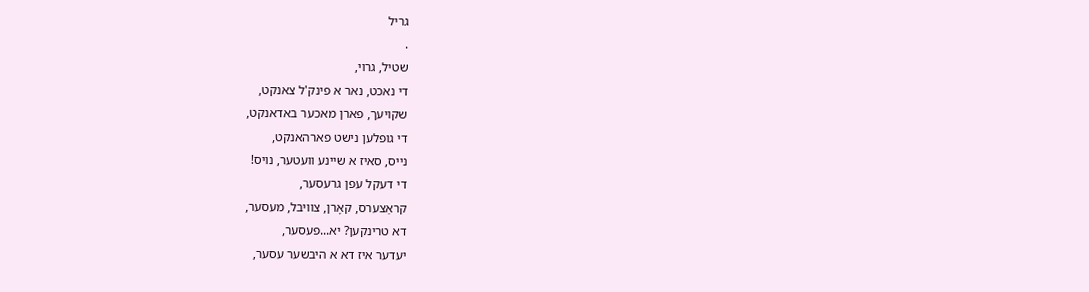גריל
.
שטיל, גרוי,
די נאכט, נאר א פינק'ל צאנקט,
שקויעך, פארן מאכער באדאנקט,
די גופלען נישט פארהאנקט,
נייס, סאיז א שיינע וועטער, נויס!
די דעקל עפן גרעסער,
קראַצערס, קאָרן, צוויבל, מעסער,
דא טרינקען? יא...פעסער,
יעדער איז דא א היבשער עסער,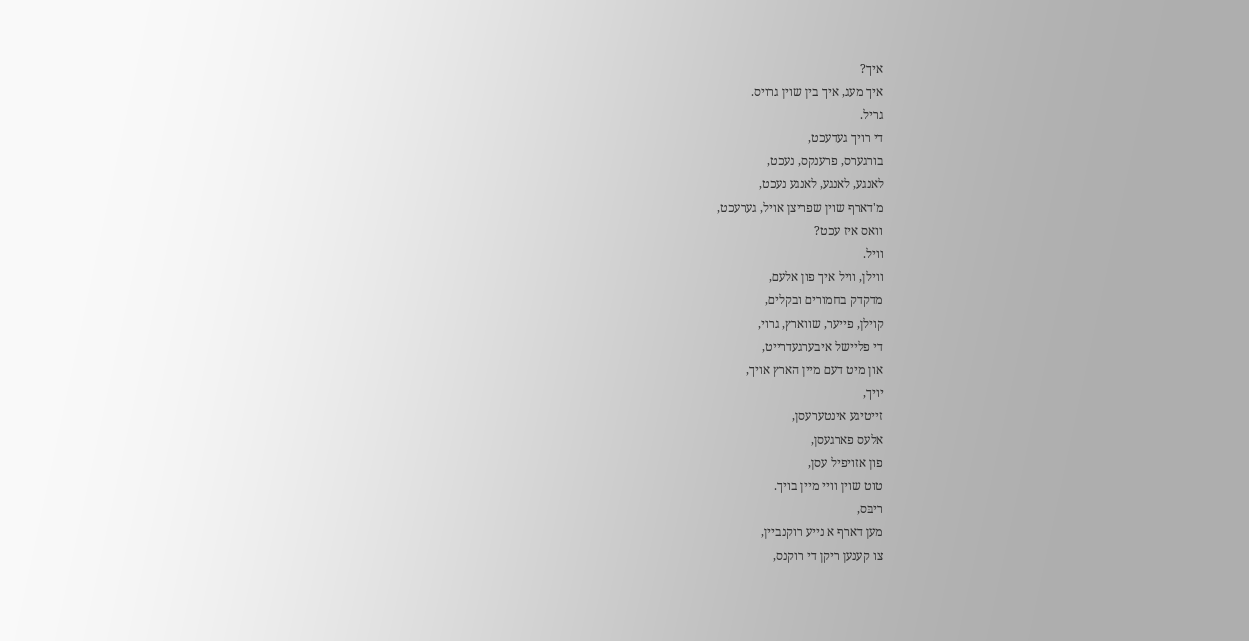איך?
איך מעג, איך בין שוין גרויס.
גריל.
די רויך געדעכט,
בורגערס, פרענקס, נעכט,
לאנגע, לאנגע, לאנגע נעכט,
מ'דארף שוין שפריצן אויל, גערעכט,
וואס איז עכט?
וויל.
ווילן, וויל איך פון אלעם,
מדקדק בחמורים ובקלים,
קוילן, פייער, שווארץ, גרוי,
די פליישל איבערגעדרייט,
און מיט דעם מיין הארץ אויך,
יויך,
זייטיגע אינטערעסן,
אלעס פארגעסן,
פון אזויפיל עסן,
טוט שוין וויי מיין בויך.
ריבּס,
מען דארף א נייע רוקנביין,
צו קענען ריקן די רוקנס,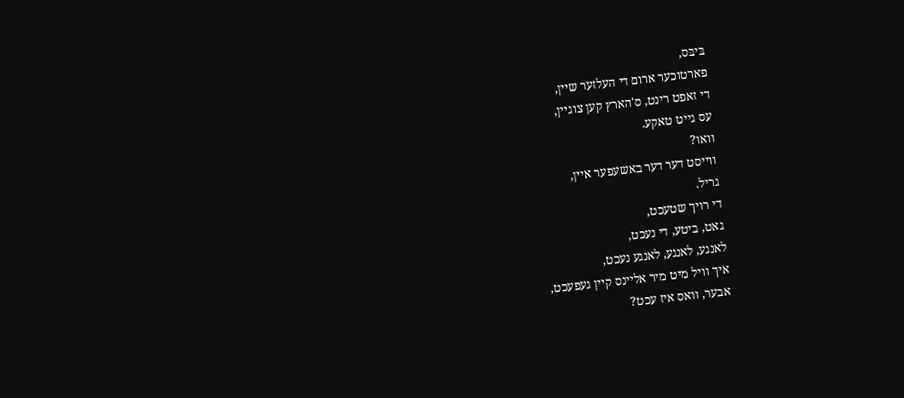בּיבּס,
פארטוכער ארום די העלזער שיין,
די זאפט רינט, ס'הארץ קען צוגיין,
עס גייט טאקע.
וואו?
ווייסט דער דער באשעפער איין,
גריל.
די רויך שטעכט,
גאט, ביטע, די נעכט,
לאנגע, לאנגע, לאנגע נעכט,
איך וויל מיט מיר אליינס קיין געפעכט,
אבער, וואס איז עכט?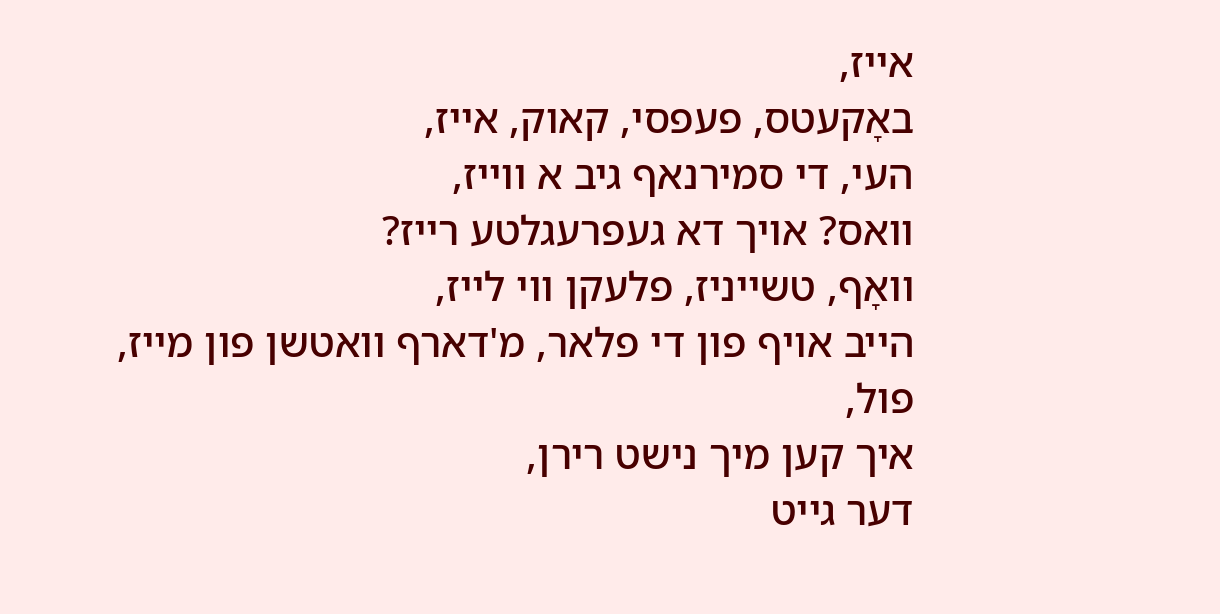אייז,
באָקעטס, פעפסי, קאוק, אייז,
העי, די סמירנאף גיב א ווייז,
וואס? אויך דא געפרעגלטע רייז?
וואָף, טשייניז, פלעקן ווי לייז,
הייב אויף פון די פלאר, מ'דארף וואטשן פון מייז,
פול,
איך קען מיך נישט רירן,
דער גייט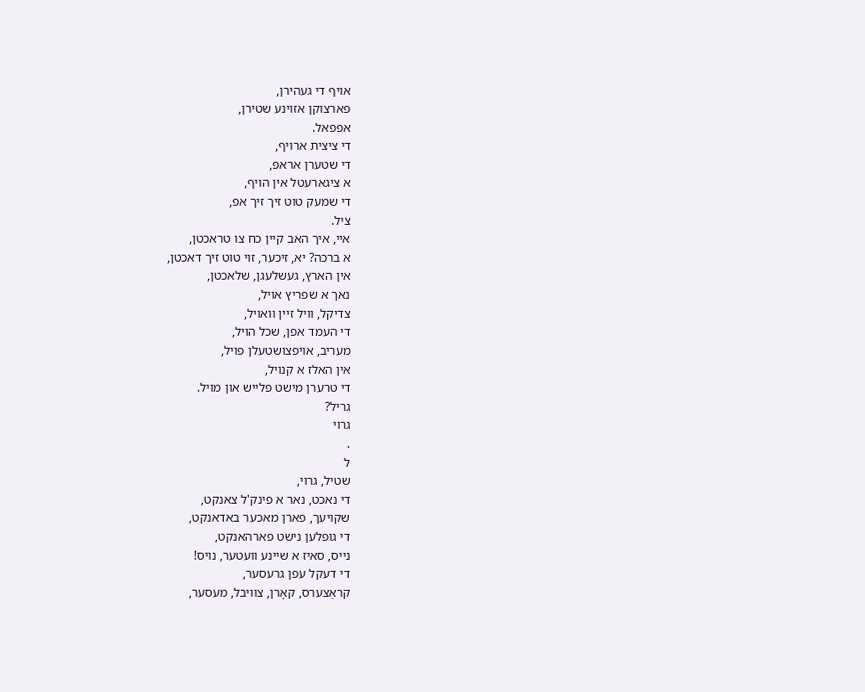אויף די געהירן,
פארצוקן אזוינע שטירן,
אפפאל.
די ציצית ארויף,
די שטערן אראפ,
א ציגארעטל אין הויף,
די שמעק טוט זיך זיך אפ,
ציל.
איי, איך האב קיין כח צו טראכטן,
א ברכה? יא, זיכער, זוי טוט זיך דאכטן,
אין הארץ, געשלעגן, שלאכטן,
נאך א שפריץ אויל,
צדיקל, וויל זיין וואויל,
די העמד אפן, שכל הויל,
מעריב, אויפצושטעלן פויל,
אין האלז א קנויל,
די טרערן מישט פלייש און מויל.
גריל?
גרוי
.
ל
שטיל, גרוי,
די נאכט, נאר א פינק'ל צאנקט,
שקויעך, פארן מאכער באדאנקט,
די גופלען נישט פארהאנקט,
נייס, סאיז א שיינע וועטער, נויס!
די דעקל עפן גרעסער,
קראַצערס, קאָרן, צוויבל, מעסער,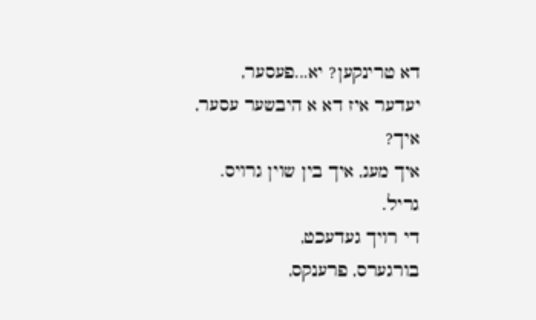דא טרינקען? יא...פעסער,
יעדער איז דא א היבשער עסער,
איך?
איך מעג, איך בין שוין גרויס.
גריל.
די רויך געדעכט,
בורגערס, פרענקס,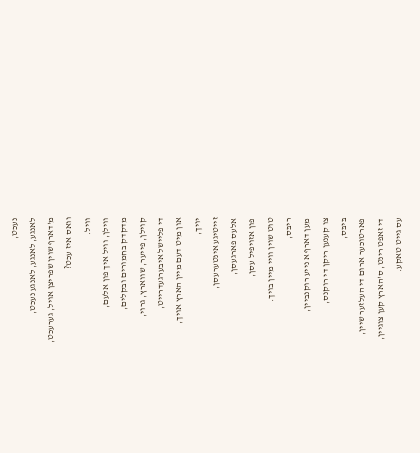נעכט,
לאנגע, לאנגע, לאנגע נעכט,
מ'דארף שוין שפריצן אויל, גערעכט,
וואס איז עכט?
וויל.
ווילן, וויל איך פון אלעם,
מדקדק בחמורים ובקלים,
קוילן, פייער, שווארץ, גרוי,
די פליישל איבערגעדרייט,
און מיט דעם מיין הארץ אויך,
יויך,
זייטיגע אינטערעסן,
אלעס פארגעסן,
פון אזויפיל עסן,
טוט שוין וויי מיין בויך.
ריבּס,
מען דארף א נייע רוקנביין,
צו קענען ריקן די רוקנס,
בּיבּס,
פארטוכער ארום די העלזער שיין,
די זאפט רינט, ס'הארץ קען צוגיין,
עס גייט טאקע.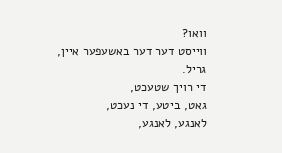וואו?
ווייסט דער דער באשעפער איין,
גריל.
די רויך שטעכט,
גאט, ביטע, די נעכט,
לאנגע, לאנגע,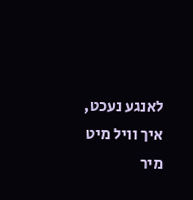לאנגע נעכט,
איך וויל מיט מיר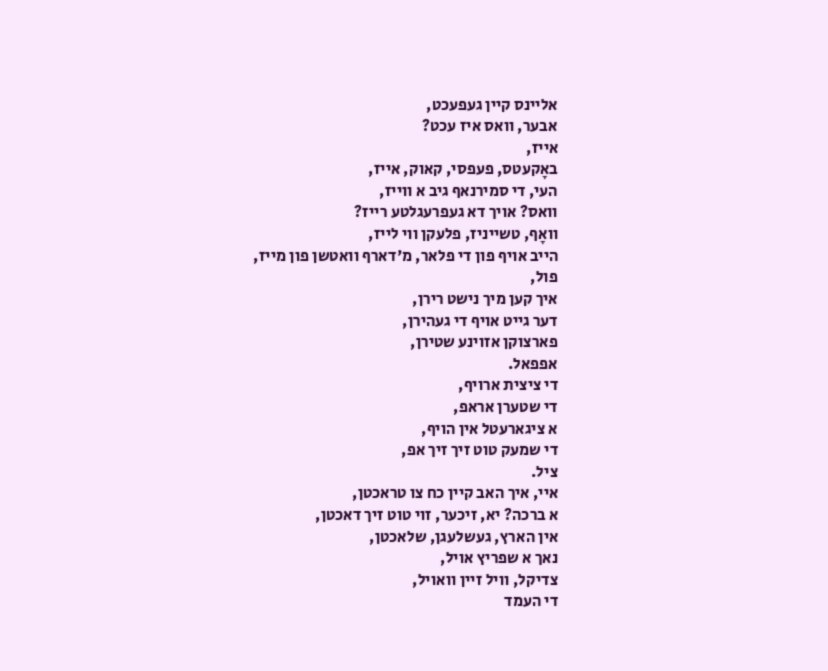אליינס קיין געפעכט,
אבער, וואס איז עכט?
אייז,
באָקעטס, פעפסי, קאוק, אייז,
העי, די סמירנאף גיב א ווייז,
וואס? אויך דא געפרעגלטע רייז?
וואָף, טשייניז, פלעקן ווי לייז,
הייב אויף פון די פלאר, מ'דארף וואטשן פון מייז,
פול,
איך קען מיך נישט רירן,
דער גייט אויף די געהירן,
פארצוקן אזוינע שטירן,
אפפאל.
די ציצית ארויף,
די שטערן אראפ,
א ציגארעטל אין הויף,
די שמעק טוט זיך זיך אפ,
ציל.
איי, איך האב קיין כח צו טראכטן,
א ברכה? יא, זיכער, זוי טוט זיך דאכטן,
אין הארץ, געשלעגן, שלאכטן,
נאך א שפריץ אויל,
צדיקל, וויל זיין וואויל,
די העמד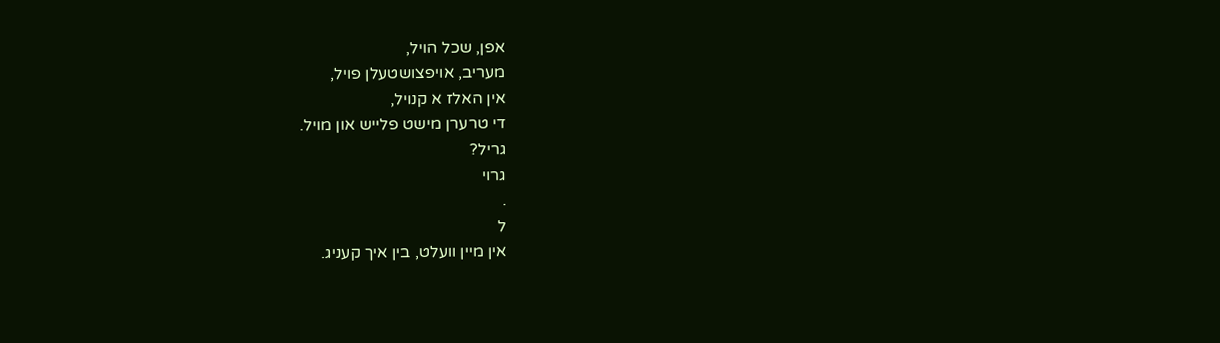אפן, שכל הויל,
מעריב, אויפצושטעלן פויל,
אין האלז א קנויל,
די טרערן מישט פלייש און מויל.
גריל?
גרוי
.
ל
אין מיין וועלט, בין איך קעניג.